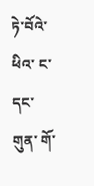ཏེ་བོའེ་ཕིའ་ ང་དང་གུན་ གོ་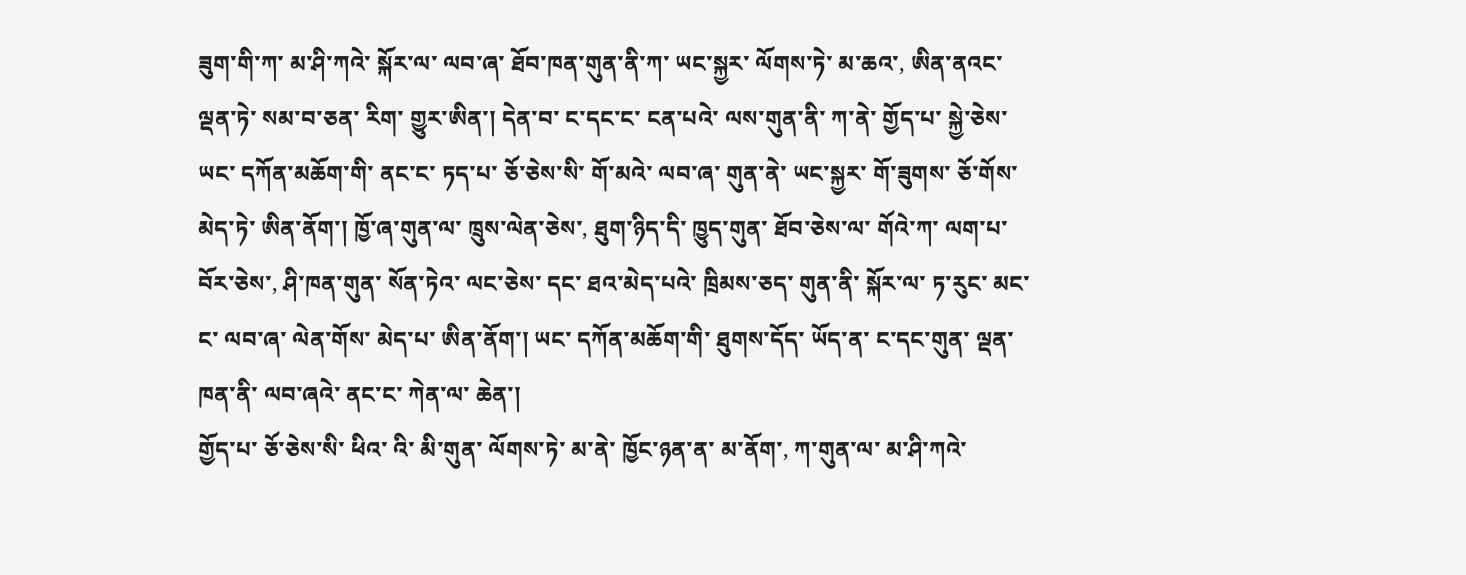ཟུག་གི་ཀ་ མ་ཤི་ཀའེ་ སྐོར་ལ་ ལབ་ཞ་ ཐོབ་ཁན་གུན་ནི་ཀ་ ཡང་སྐྱར་ ལོགས་ཏེ་ མ་ཆའ་, ཨིན་ནའང་ ལྡན་ཏེ་ སམ་བ་ཅན་ རིག་ གྱུར་ཨིན་། དེན་བ་ ང་དང་ང་ ངན་པའེ་ ལས་གུན་ནི་ ཀ་ནེ་ གྱོད་པ་ སྐྱེ་ཅེས་ ཡང་ དཀོན་མཆོག་གི་ ནང་ང་ ཏད་པ་ ཅོ་ཅེས་སི་ གོ་མའེ་ ལབ་ཞ་ གུན་ནེ་ ཡང་སྐྱར་ གོ་ཟུགས་ ཅོ་གོས་ མེད་ཏེ་ ཨིན་ནོག་། ཁྱོ་ཞ་གུན་ལ་ ཁྲུས་ལེན་ཅེས་, ཐུག་ཉིད་དི་ ཁྱུད་གུན་ ཐོབ་ཅེས་ལ་ གོའེ་ཀ་ ལག་པ་ བོར་ཅེས་, ཤི་ཁན་གུན་ སོན་ཏེའ་ ལང་ཅེས་ དང་ ཐའ་མེད་པའེ་ ཁྲིམས་ཅད་ གུན་ནི་ སྐོར་ལ་ ཏ་རུང་ མང་ང་ ལབ་ཞ་ ལེན་གོས་ མེད་པ་ ཨིན་ནོག་། ཡང་ དཀོན་མཆོག་གི་ ཐུགས་དོད་ ཡོད་ན་ ང་དང་གུན་ ལྡན་ཁན་ནི་ ལབ་ཞའེ་ ནང་ང་ ཀེན་ལ་ ཆེན་།
གྱོད་པ་ ཅོ་ཅེས་སི་ ཕིའ་ འི་ མི་གུན་ ལོགས་ཏེ་ མ་ནེ་ ཁྱོང་ཉན་ན་ མ་ནོག་, ཀ་གུན་ལ་ མ་ཤི་ཀའེ་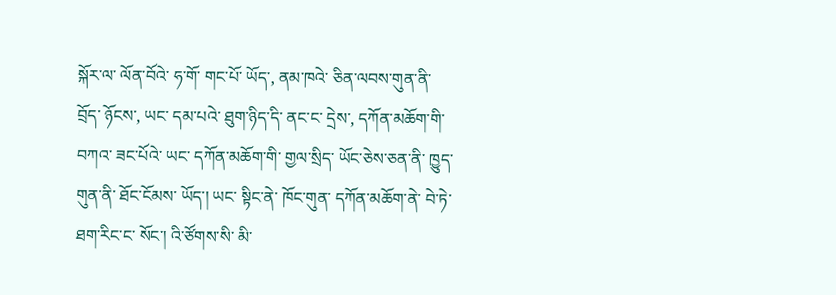སྐོར་ལ་ ལོན་བོའེ་ ཧ་གོ་ གང་པོ་ ཡོད་, ནམ་ཁའེ་ ཅིན་ལབས་གུན་ནི་ བྲོད་ ཉོངས་, ཡང་ དམ་པའེ་ ཐུག་ཉིད་དི་ ནང་ང་ དྲེས་, དཀོན་མཆོག་གི་ བཀའ་ ཟང་པོའེ་ ཡང་ དཀོན་མཆོག་གི་ གྱལ་སྲིད་ ཡོང་ཅེས་ཅན་ནི་ ཁྱུད་གུན་ནི་ ཐོང་ངོམས་ ཡོད་། ཡང་ སྟིང་ནེ་ ཁོང་གུན་ དཀོན་མཆོག་ནེ་ བེ་ཏེ་ ཐག་རིང་ང་ སོང་། འི་ཙོགས་སི་ མི་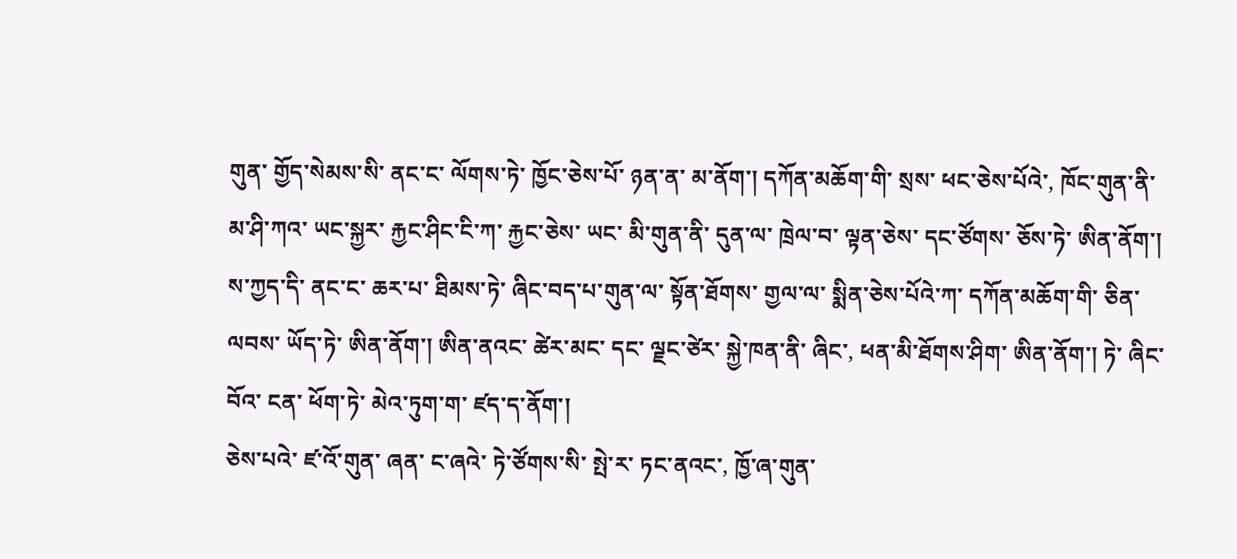གུན་ གྱོད་སེམས་སི་ ནང་ང་ ལོགས་ཏེ་ ཁྱོང་ཅེས་པོ་ ཉན་ན་ མ་ནོག་། དཀོན་མཆོག་གི་ སྲས་ ཕང་ཅེས་པོའེ་, ཁོང་གུན་ནི་ མ་ཤི་ཀའ་ ཡང་སྐྱར་ རྐྱང་ཤིང་ངི་ཀ་ རྐྱང་ཅེས་ ཡང་ མི་གུན་ནི་ དུན་ལ་ ཁྲེལ་བ་ ལྟན་ཅེས་ དང་ཙོགས་ ཅོས་ཏེ་ ཨིན་ནོག་།
ས་ཀྱད་དི་ ནང་ང་ ཆར་པ་ ཐིམས་ཏེ་ ཞིང་བད་པ་གུན་ལ་ སྟོན་ཐོགས་ གྱལ་ལ་ སྨིན་ཅེས་པོའེ་ཀ་ དཀོན་མཆོག་གི་ ཅིན་ལབས་ ཡོད་ཏེ་ ཨིན་ནོག་། ཨིན་ནའང་ ཚེར་མང་ དང་ ལྗང་ཙེར་ སྐྱེ་ཁན་ནི་ ཞིང་, ཕན་མི་ཐོགས་ཤིག་ ཨིན་ནོག་། ཏེ་ ཞིང་བོའ་ ངན་ ཕོག་ཏེ་ མེའ་ཏུག་ག་ ཛད་ད་ནོག་།
ཅེས་པའེ་ ཛ་འོ་གུན་ ཞན་ ང་ཞའེ་ ཏེ་ཙོགས་སི་ སྤེ་ར་ ཏང་ནའང་, ཁྱོ་ཞ་གུན་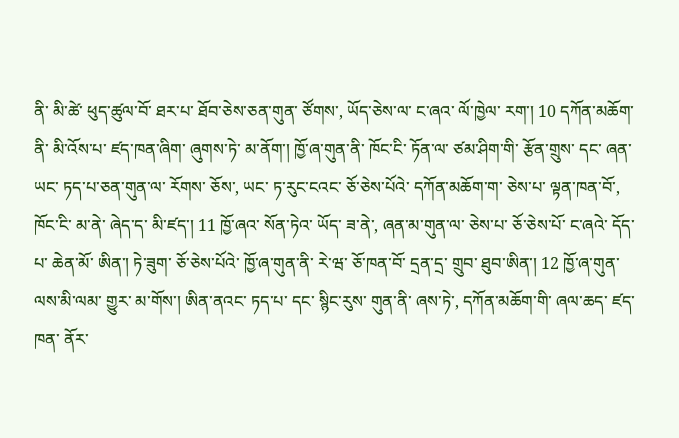ནི་ མི་ཚེ་ ཕུད་ཚུལ་བོ་ ཐར་པ་ ཐོབ་ཅེས་ཅན་གུན་ ཙོགས་, ཡོད་ཅེས་ལ་ ང་ཞའ་ ལོ་ཁྱེལ་ རག་། 10 དཀོན་མཆོག་ ནི་ མི་འོས་པ་ ཛད་ཁན་ཞིག་ ཞུགས་ཏེ་ མ་ནོག་། ཁྱོ་ཞ་གུན་ནི་ ཁོང་ངི་ ཏོན་ལ་ ཙམ་ཤིག་གི་ རྩོན་གྲུས་ དང་ ཞན་ཡང་ ཏད་པ་ཅན་གུན་ལ་ རོགས་ ཅོས་, ཡང་ ཏ་རུང་ངའང་ ཅོ་ཅེས་པོའེ་ དཀོན་མཆོག་ག་ ཅེས་པ་ ལྟན་ཁན་བོ་, ཁོང་ངི་ མ་ནེ་ ཞེད་ད་ མི་ཛད་། 11 ཁྱོ་ཞའ་ སོན་ཏེའ་ ཡོད་ ཟ་ནེ་, ཞན་མ་གུན་ལ་ ཅེས་པ་ ཅོ་ཅེས་པོ་ ང་ཞའེ་ དོད་པ་ ཆེན་མོ་ ཨིན་། ཏེ་ཟུག་ ཅོ་ཅེས་པོའེ་ ཁྱོ་ཞ་གུན་ནི་ རེ་ཝ་ ཅོ་ཁན་བོ་ དྲན་དྲ་ གྲུབ་ ཐུབ་ཨིན་། 12 ཁྱོ་ཞ་གུན་ ལས་མི་ལམ་ གྱུར་ མ་གོས་། ཨིན་ནའང་ ཏད་པ་ དང་ སྙིང་རུས་ གུན་ནི་ ཞས་ཏེ་, དཀོན་མཆོག་གི་ ཞལ་ཆད་ ཛད་ཁན་ ནོར་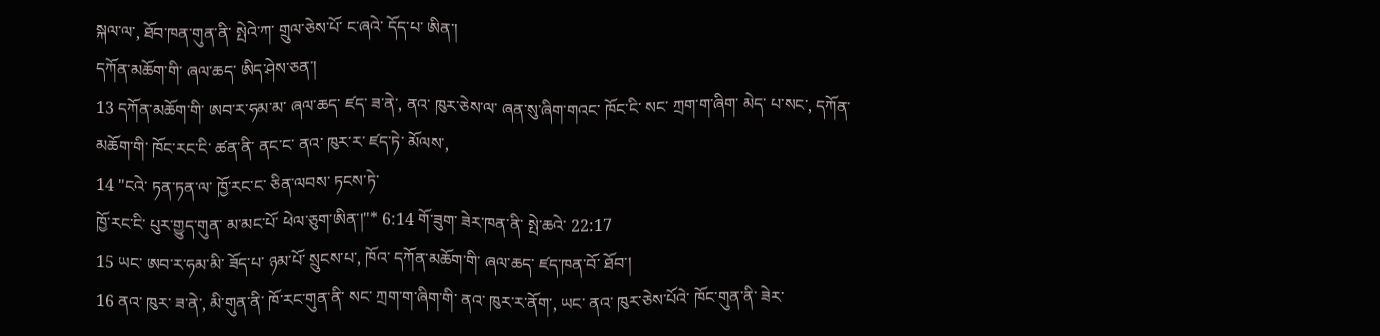སྐལ་ལ་, ཐོབ་ཁན་གུན་ནི་ སྤེའེ་ཀ་ གྲུལ་ཅེས་པོ་ ང་ཞའེ་ དོད་པ་ ཨིན་།
དཀོན་མཆོག་གི་ ཞལ་ཆད་ ཨིད་ཤེས་ཅན་།
13 དཀོན་མཆོག་གི་ ཨབ་ར་ཧམ་མ་ ཞལ་ཆད་ ཛད་ ཟ་ནེ་, ནའ་ ཁུར་ཅེས་ལ་ ཞན་སུ་ཞིག་གའང་ ཁོང་ངི་ སང་ ཀྲག་ག་ཞིག་ མེད་ པ་སང་, དཀོན་མཆོག་གི་ ཁོང་རང་ངི་ ཚན་ནི་ ནང་ང་ ནའ་ ཁུར་ར་ ཛད་ཏེ་ མོལས་,
14 "ངའེ་ ཏན་ཏན་ལ་ ཁྱོ་རང་ང་ ཅིན་ལབས་ ཏངས་ཏེ་
ཁྱོ་རང་ངི་ པུར་གྱུད་གུན་ མ་མང་པོ་ ཕེལ་ཅུག་ཨིན་།"* 6:14 གོ་ཟུག་ ཟེར་ཁན་ནི་ སྤེ་ཆའེ་ 22:17
15 ཡང་ ཨབ་ར་ཧམ་མི་ ཟོད་པ་ ཉམ་པོ་ སྲུངས་པ་, ཁོའ་ དཀོན་མཆོག་གི་ ཞལ་ཆད་ ཛད་ཁན་བོ་ ཐོབ་།
16 ནའ་ ཁུར་ ཟ་ནེ་, མི་གུན་ནི་ ཁོ་རང་གུན་ནི་ སང་ ཀྲག་ག་ཞིག་གི་ ནའ་ ཁུར་ར་ནོག་, ཡང་ ནའ་ ཁུར་ཅེས་པོའེ་ ཁོང་གུན་ནི་ ཟེར་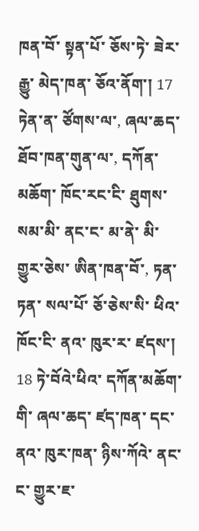ཁན་བོ་ སྟན་པོ་ ཅོས་ཏེ་ ཟེར་རྒྱུ་ མེད་ཁན་ ཅོའ་ནོག་། 17 ཏེན་ན་ ཙོགས་ལ་, ཞལ་ཆད་ ཐོབ་ཁན་གུན་ལ་, དཀོན་མཆོག་ ཁོང་རང་ངི་ ཐུགས་སམ་མི་ ནང་ང་ མ་ནེ་ མི་གྱུར་ཅེས་ ཨིན་ཁན་བོ་, ཏན་ཏན་ སལ་པོ་ ཅོ་ཅེས་སི་ ཕིའ་ ཁོང་ངི་ ནའ་ ཁུར་ར་ ཛདས་། 18 ཏེ་བོའེ་ཕིའ་ དཀོན་མཆོག་གི་ ཞལ་ཆད་ ཛད་ཁན་ དང་ ནའ་ ཁུར་ཁན་ ཉིས་ཀོའེ་ ནང་ང་ གྱུར་ཇ་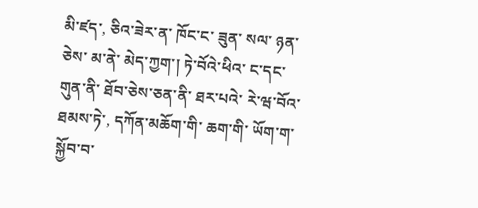མི་ཛད་, ཅིའ་ཟེར་ན་ ཁོང་ང་ ཟུན་ སལ་ ཉན་ཅེས་ མ་ནེ་ མེད་ཀྱག་། ཏེ་བོའེ་ཕིའ་ ང་དང་གུན་ནི་ ཐོབ་ཅེས་ཅན་ནི་ ཐར་པའེ་ རེ་ཝ་བོའ་ ཐམས་ཏེ་, དཀོན་མཆོག་གི་ ཆག་གི་ ཡོག་ག་ སྐྱོབ་བ་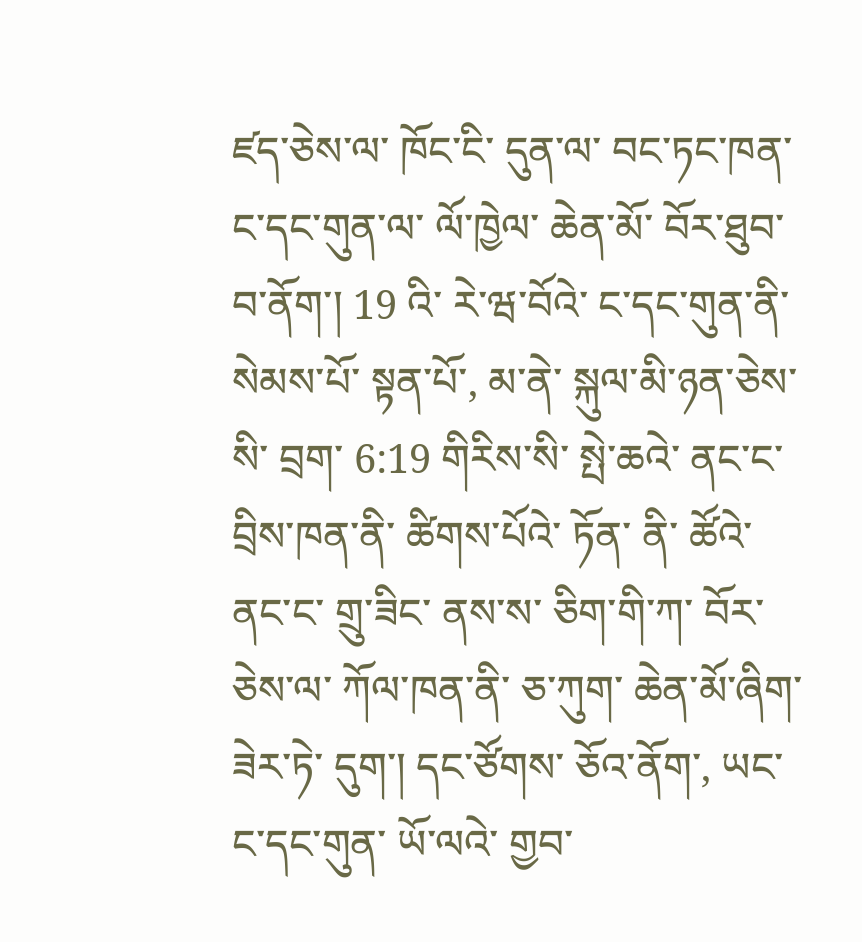ཛད་ཅེས་ལ་ ཁོང་ངི་ དུན་ལ་ བང་ཏང་ཁན་ ང་དང་གུན་ལ་ ལོ་ཁྱེལ་ ཆེན་མོ་ བོར་ཐུབ་བ་ནོག་། 19 འི་ རེ་ཝ་བོའེ་ ང་དང་གུན་ནི་ སེམས་པོ་ སྟན་པོ་, མ་ནེ་ སྐུལ་མི་ཉན་ཅེས་སི་ བྲག་ 6:19 གིརིས་སི་ སྤེ་ཆའེ་ ནང་ང་ བྲིས་ཁན་ནི་ ཚིགས་པོའེ་ ཏོན་ ནི་ ཚོའེ་ ནང་ང་ གྲུ་ཟིང་ ནས་ས་ ཅིག་གི་ཀ་ བོར་ཅེས་ལ་ ཀོལ་ཁན་ནི་ ཅ་ཀུག་ ཆེན་མོ་ཞིག་ ཟེར་ཏེ་ དུག་། དང་ཙོགས་ ཅོའ་ནོག་, ཡང་ ང་དང་གུན་ ཡོ་ལའེ་ གྱབ་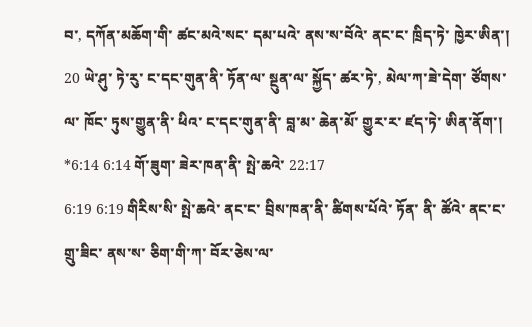བ་, དཀོན་མཆོག་གི་ ཚང་མའེ་སང་ དམ་པའེ་ ནས་ས་བོའེ་ ནང་ང་ ཁྲིད་ཏེ་ ཁྱེར་ཨིན་། 20 ཡེ་ཤུ་ ཏེ་རུ་ ང་དང་གུན་ནི་ ཏོན་ལ་ སྔུན་ལ་ སྐྱོད་ ཚར་ཏེ་, མེལ་ཀ་ཟེ་དེག་ ཙོགས་ལ་ ཁོང་ ཏུས་གྱུན་ནི་ ཕིའ་ ང་དང་གུན་ནི་ བླ་མ་ ཆེན་མོ་ གྱུར་ར་ ཛད་ཏེ་ ཨིན་ནོག་།
*6:14 6:14 གོ་ཟུག་ ཟེར་ཁན་ནི་ སྤེ་ཆའེ་ 22:17
6:19 6:19 གིརིས་སི་ སྤེ་ཆའེ་ ནང་ང་ བྲིས་ཁན་ནི་ ཚིགས་པོའེ་ ཏོན་ ནི་ ཚོའེ་ ནང་ང་ གྲུ་ཟིང་ ནས་ས་ ཅིག་གི་ཀ་ བོར་ཅེས་ལ་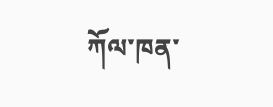ཀོལ་ཁན་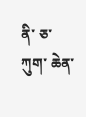ནི་ ཅ་ཀུག་ ཆེན་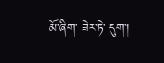མོ་ཞིག་ ཟེར་ཏེ་ དུག་།